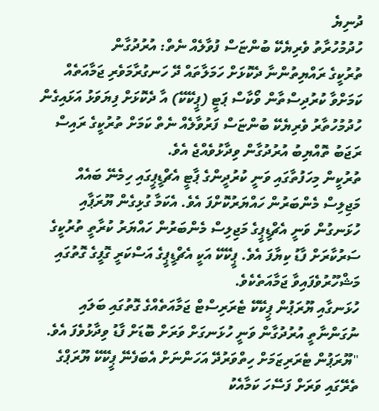ދުނިޔެ
ހުދުމުހުރާތު ވެރިޔެކޭ ބުންޏަސް ފުވާލެއް ނެތް: އުރުދުގާން
ތުރުކީގެ ރައްޔިތުންނާ ދެކޮޅަށް ހަމަލާތައް ދޭ ހަނގުރާމަވެރި ޖަމާއަތެއް ކަމަށްވާ ކުރުދިސްތާން ވޯކާސް ޕަޓީ (ޕީކޭކޭ) އާ ދެކޮޅަށް ފިޔަވަޅު އަޅައިގެން ހުދުމުހުތާރު ވެރިޔެކޭ ބުންޏަސް ފަރުވާލެއް ނެތް ކަމަށް ތުރުކީގެ ރައިސް ރަޖަބު ތޮއްޔިބު އުރުދުގާން ވިދާޅުވެއްޖެ އެވެ.
ތުރުކީން މިހަފުތާގައި ވަނީ ކުރުދީންގެ ޕާޓީ އެޗްޑީޕީގައި ހިމެނޭ ބައެއް މަޖިލިސް މެންބަރުން ހައްޔަރުކޮށްފަ އެވެ. އެކަމާ ގުޅިގެން ޔޫރަޕާއި ހުޅަނގުން ވަނީ އެޗްޑީޕީގެ މަޖިލިސް މެންބަރުން ހައްޔަރު ކުރާތީ ތުރުކީގެ ސަރުކާރަށް ފާޑު ކިޔާފަ އެވެ. ޕީކޭކޭ އަކީ އެޗްޑީޕީގެ އަސްކަރީ ގޮފީގެ ގޮތުގައި މަޝްހޫރުވެފައިވާ ޖަމާއަތެކެވެ.
ހުޅަނގާއި ޔޫރަޕުން ޕީކޭކޭ ޓެރަރިސްޓް ޖަމާއަތެއްގެ ގޮތުގައި ބަލައި ނުގަންނާތީ އުރުދުގާން ވަނީ ހުޅަނގަށް ވަރަށް ބޮޑަށް ފާޑު ވިދާޅުވެފަ އެވެ.
"ޔޫރަޕުން ޓެރަރިޒަމަށް ހިތްވަރުދޭ އަހަންނަށް އެބަފެނޭ ޕީކޭކޭ ޔޫރަޕްގެ ތެރޭގައި ވަރަށް ފަސޭހަ ކަމާއެކު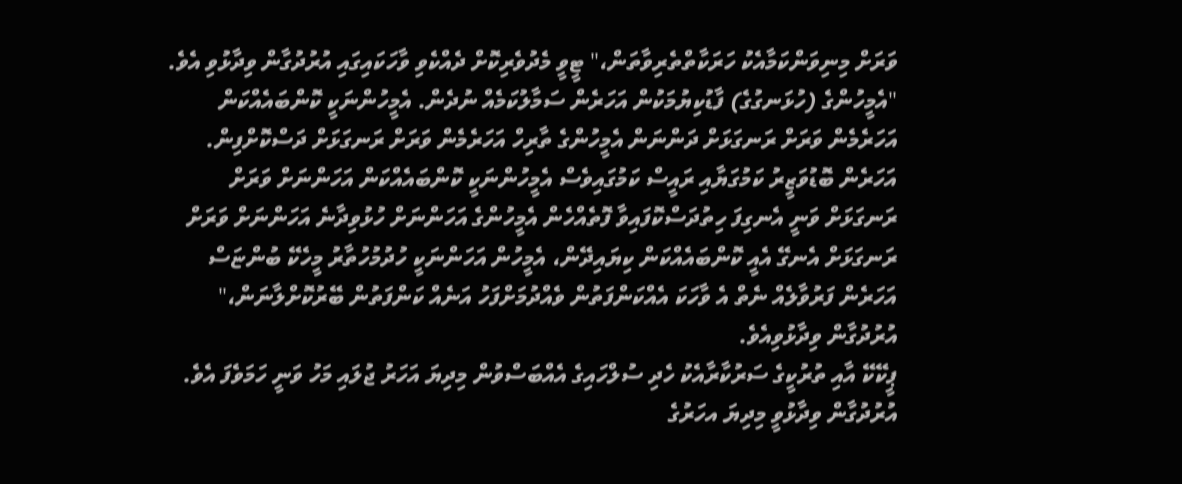ވަރަށް މިނިވަންކަމާއެކު ހަރަކާތްތެރިވާތަން،" ޓީވީ މެދުވެރިކޮށް ދެއްކެވި ވާހަކައިގައި އުރުދުގާން ވިދާޅުވި އެވެ.
"އެމީހުންގެ (ހުޅަނގުގެ) ފާޑުކިޔުމަކުން އަހަރެން ސަމާލުކަމެއް ނުދެން. އެމީހުންނަކީ ކޮންބައެއްކަން އަހަރެމެން ވަރަށް ރަނގަޅަށް ދަންނަން އެމީހުންގެ ތާރިހް އަހަރެމެން ވަރަށް ރަނގަޅަށް ދަސްކޮށްފިން. އަހަރެން ބޮޑުވަޒީރު ކަމުގަޔާއި ރައީސް ކަމުގައިވެސް އެމީހުންނަކީ ކޮންބައެއްކަން އަހަންނަށް ވަރަށް ރަނގަޅަށް ވަނީ އެނގިފަ ހިތުދަސްކޮފައިވާ ފޮތެއްހެން އެމީހުންގެ އަހަންނަށް ހުޅުވިދާނެ އަހަންނަށް ވަރަށް ރަނގަޅަށް އެނގޭ އެއީ ކޮންބައެއްކަން ކިޔައިދޭން، އެމީހުން އަހަންނަކީ ހުދުމުހުތާރު މީހެކޭ ބުންޏަސް އަހަރެން ފަރުވާލެއް ނެތް އެ ވާހަކަ އެއްކަންފަތުން ވެއްދުމަށްފަހު އަނެއް ކަންފަތުން ބޭރުކޮށްލާނަން،" އުރުދުގާން ވިދާޅުވިއެވެ.
ޕީކޭކޭ އާއި ތުރުކީގެ ސަރުކާރާއެކު ހެދި ސުލްހައިގެ އެއްބަސްވުން މިދިޔަ އަހަރު ޖުލައި މަހު ވަނީ ހަމަވެފަ އެވެ. އުރުދުގާން ވިދާޅުވީ މިދިޔަ އހަރުގެ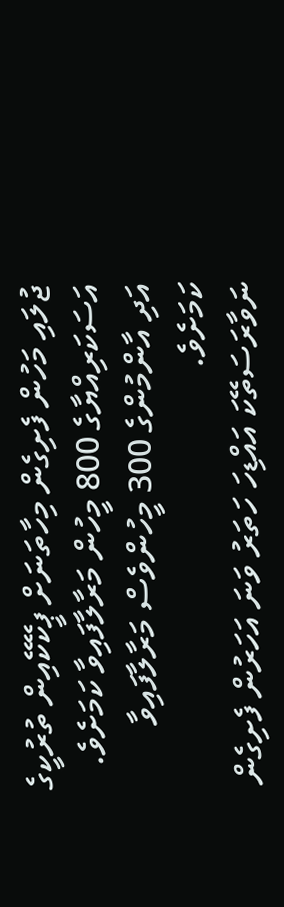ޖުލައި މަހުން ފެށިގެން މިހާތަނަށް ޕީކޭކޭއިން ތުރުކީގެ އަސަކަރިއްޔާގެ 800 މީހުން މަރާލާފައިވާ ކަމަށެވެ. އަދި އާންމުންގެ 300 މީހުންވެސް މަރާލާފައިވާ ކަމަށެވެ.
ނަވާރަސަތޭކަ އައްޑިހަ ހަތަރު ވަނަ އަހަރުން ފެށިގެން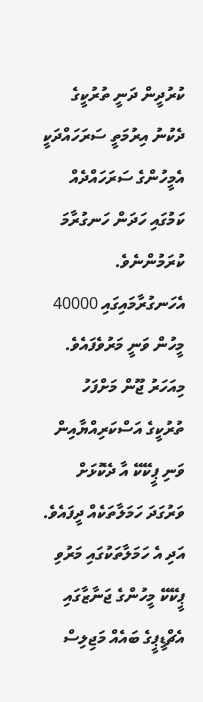ކުރުދީން ދަނީ ތުރުކީގެ ދެކުނު އިރުމަތީ ސަރަހައްދަކީ އެމީހުންގެ ސަރަހައްދެއް ކަމުގައި ހަދަން ހަނގުރާމަ ކުރަމުންނެވެ. އެހަނގުރާމައިގައި 40000 މީހުން ވަނީ މަރުވެފައެވެ.
މިއަހަރު ޖޫން މަށްފަހު ތުރުކީގެ އަސްކަރިއްޔާއިން ވަނި ޕީކޭކޭ އާ ދެކޮޅަށް ވަރުގަދަ ހަމަލާތަކެއް ދީފައެވެ. އަދި އެ ހަމަލާތަކުގައި މަރުވި ޕީކޭކޭ މީހުންގެ ޖަނާޒާގައި އެޗްޑީޕީގެ ބައެއް މަޖިލިސް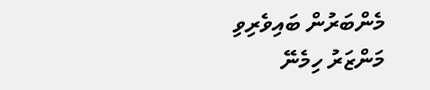މެންބަރުން ބައިވެރިވި މަންޒަރު ހިމެނޭ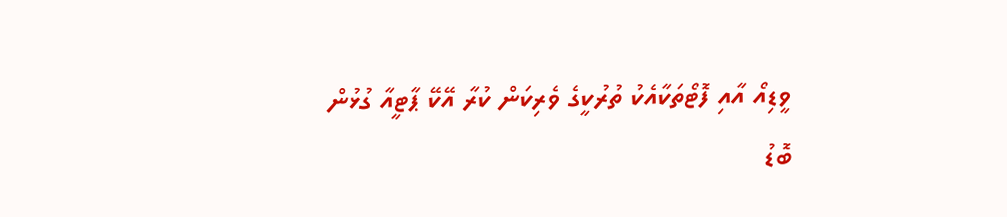ވީޑިއޯ އާއި ފޮޓޯތަކާއެކު ތުރުކީގެ ވެރިކަން ކުރާ އޭކޭ ޕާޓީއާ ގުޅުން ބޮޑު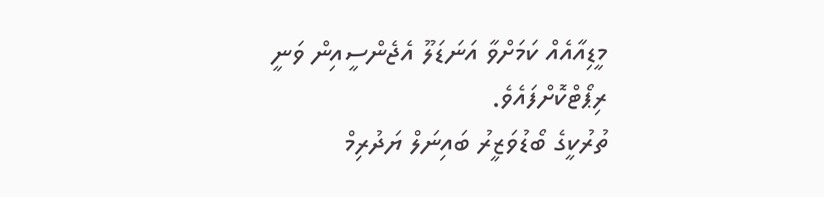މީޑިއާއެއް ކަމަށްވާ އަނަޑަލޫ އެޖެންސީއިން ވަނީ ރިޕޯޓްކޮށްފައެވެ.
ތުރުކީގެ ބޯޑުވަޒީރު ބައިނަލް ޔަދުރިމް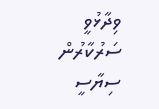ވިދާޅުވީ ސަރުކާރުން ސިޔާސީ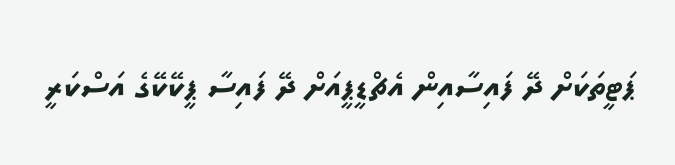ޕަޓީތަކަށް ދޭ ފައިސާއިން އެޗްޑީޕީއަށް ދޭ ފައިސާ ޕީކޭކޭގެ އަސްކަރީ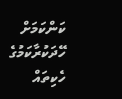ކަންކަމަށް ހޭދަކުރާކަމުގެ ހެކިތައް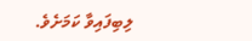ލިބިފައިވާ ކަމަށެވެ.